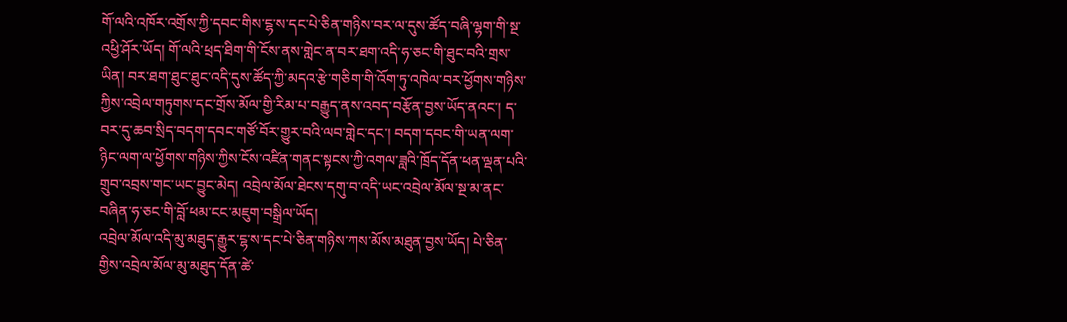གོ་ལའི་འཁོར་འགྲོས་ཀྱི་དབང་གིས་ངྷ་ས་དང་པེ་ཅིན་གཉིས་བར་ལ་དུས་ཚོད་བཞི་ལྷག་གི་སྔ་འཕྱི་ཤོར་ཡོད། གོ་ལའི་ཕྲད་ཐིག་གི་ངོས་ནས་གླེང་ན་བར་ཐག་འདི་ཧ་ཅང་གི་ཐུང་བའི་གྲས་ཡིན། བར་ཐག་ཐུང་ཐུང་འདི་དུས་ཚོད་ཀྱི་མདའ་རྩེ་གཅིག་གི་འོག་ཏུ་འཁེལ་བར་ཕྱོགས་གཉིས་ཀྱིས་འབྲེལ་གཏུགས་དང་གྲོས་མོལ་གྱི་རིམ་པ་བརྒྱུད་ནས་འབད་བརྩོན་བྱས་ཡོད་ནའང་། ད་བར་དུ་ཆབ་སྲིད་བདག་དབང་གཙོ་བོར་གྱུར་བའི་ལབ་གླེང་དང་། བདག་དབང་གི་ཡན་ལག་ཉིང་ལག་ལ་ཕྱོགས་གཉིས་ཀྱིས་ངོས་འཛིན་གནང་སྟངས་ཀྱི་འགལ་ཟླའི་ཁྲོད་དོན་ཕན་ལྡན་པའི་གྲུབ་འབྲས་གང་ཡང་བྱུང་མེད། འབྲེལ་མོལ་ཐེངས་དགུ་བ་འདི་ཡང་འབྲེལ་མོལ་སྔ་མ་ནང་བཞིན་ཧ་ཅང་གི་བློ་ཕམ་ངང་མཇུག་བསྒྲིལ་ཡོད།
འབྲེལ་མོལ་འདི་མུ་མཐུད་རྒྱུར་ངྷ་ས་དང་པེ་ཅིན་གཉིས་ཀས་མོས་མཐུན་བྱས་ཡོད། པེ་ཅིན་གྱིས་འབྲེལ་མོལ་མུ་མཐུད་དོན་ཚེ་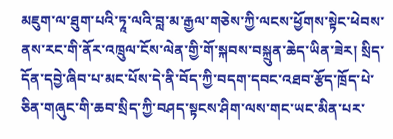མཇུག་ལ་ཐུག་པའི་ཏཱ་ལའི་བླ་མ་རྒྱལ་གཅེས་ཀྱི་ལངས་ཕྱོགས་སྟེང་ཕེབས་ནས་རང་གི་ནོར་འཁྲུལ་ངོས་ལེན་གྱི་གོ་སྐབས་བསྐྲུན་ཆེད་ཡིན་ཟེར། སྲིད་དོན་དབྱེ་ཞིབ་པ་མང་པོས་དེ་ནི་བོད་ཀྱི་བདག་དབང་འཐབ་རྩོད་ཁྲོད་པེ་ཅིན་གཞུང་གི་ཆབ་སྲིད་ཀྱི་བཤད་སྟངས་ཤིག་ལས་གང་ཡང་མིན་པར་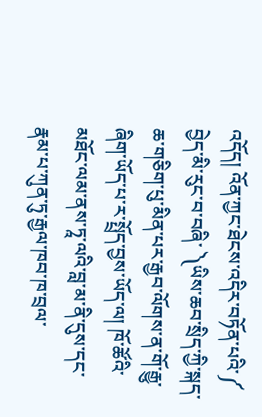འདོད། འོན་ཀྱང་ཐེངས་འདིར་བཏོན་པའི་༼ བྱེད་མི་རུང་བ་བཞི་ ༽ཡིས་ཆབ་སྲིད་ཀྱི་སྐད་ཆ་གཅིག་པུ་མིན་པར་རྒྱབ་ལོགས་ན་གོ་རྒྱུ་ཞིག་ཡོད་པ་ར་སྤྲོད་བྱས་ཡོད་ལ། ཁོ་ཚོའི་མཐོང་ལམ་ནས་ཏཱ་ལའི་བླ་མ་ནི་དུས་དང་རྣམ་པ་ཀུན་ཏུ་རྒྱལ་ཁབ་ཁ་བྲལ་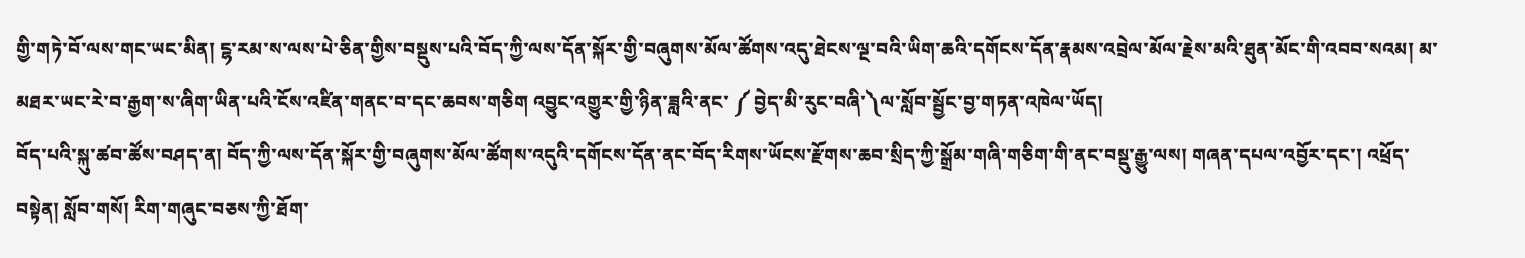གྱི་གཏེ་བོ་ལས་གང་ཡང་མིན། ངྷ་རམ་ས་ལས་པེ་ཅིན་གྱིས་བསྡུས་པའི་བོད་ཀྱི་ལས་དོན་སྐོར་གྱི་བཞུགས་མོལ་ཚོགས་འདུ་ཐེངས་ལྔ་བའི་ཡིག་ཆའི་དགོངས་དོན་རྣམས་འབྲེལ་མོལ་རྗེས་མའི་ཐུན་མོང་གི་འབབ་སའམ། མ་མཐར་ཡང་རེ་བ་རྒྱག་ས་ཞིག་ཡིན་པའི་ངོས་འཛིན་གནང་བ་དང་ཆབས་གཅིག འབྱུང་འགྱུར་གྱི་ཉིན་ཟླའི་ནང་ ༼ བྱེད་མི་རུང་བཞི་༽ལ་སློབ་སྦྱོང་བྱ་གཏན་འཁེལ་ཡོད།
བོད་པའི་སྐུ་ཚབ་ཚོས་བཤད་ན། བོད་ཀྱི་ལས་དོན་སྐོར་གྱི་བཞུགས་མོལ་ཚོགས་འདུའི་དགོངས་དོན་ནང་བོད་རིགས་ཡོངས་རྫོགས་ཆབ་སྲིད་ཀྱི་སྒྲོམ་གཞི་གཅིག་གི་ནང་བསྡུ་རྒྱུ་ལས། གཞན་དཔལ་འབྱོར་དང་། འཕྲོད་བསྟེན། སློབ་གསོ། རིག་གཞུང་བཅས་ཀྱི་ཐོག་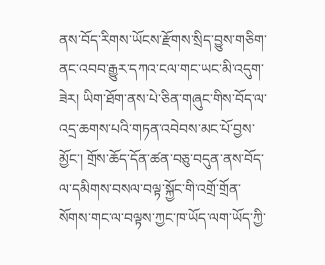ནས་བོད་རིགས་ཡོངས་རྫོགས་སྲིད་བྱུས་གཅིག་ནང་འབབ་རྒྱུར་དཀའ་ངལ་གང་ཡང་མི་འདུག་ཟེར། ཡིག་ཐོག་ནས་པེ་ཅིན་གཞུང་གིས་བོད་ལ་འདྲ་ཆགས་པའི་གཏན་འབེབས་མང་པོ་བྱས་མྱོང་། གྲོས་ཆོད་དོན་ཚན་བཅུ་བདུན་ནས་བོད་ལ་དམིགས་བསལ་བལྟ་སྐྱོང་གི་འགྲོ་གྲོན་སོགས་གང་ལ་བལྟས་ཀྱང་ཁ་ཡོད་ལག་ཡོད་ཀྱི་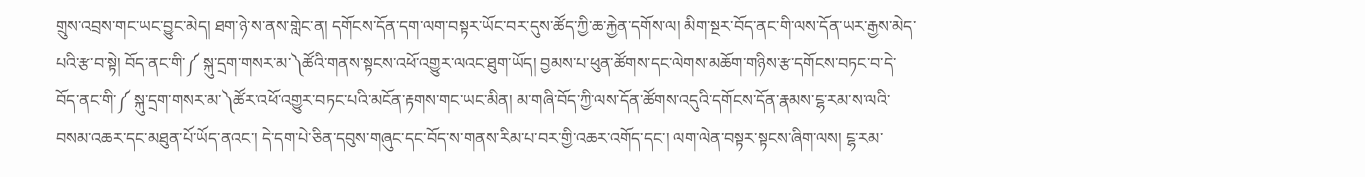གྲུས་འབྲས་གང་ཡང་བྱུང་མེད། ཐག་ཉེ་ས་ནས་གླེང་ན། དགོངས་དོན་དག་ལག་བསྟར་ཡོང་བར་དུས་ཚོད་ཀྱི་ཆ་རྐྱེན་དགོས་ལ། མིག་སྔར་བོད་ནང་གི་ལས་དོན་ཡར་རྒྱས་མེད་པའི་རྩ་བ་སྟེ། བོད་ནང་གི་༼ སྐུ་དྲག་གསར་མ་༽ཚོའི་གནས་སྟངས་འཕོ་འགྱུར་ལའང་ཐུག་ཡོད། བྱམས་པ་ཕུན་ཚོགས་དང་ལེགས་མཆོག་གཉིས་རྩ་དགོངས་བཏང་བ་དེ་བོད་ནང་གི་༼ སྐུ་དྲག་གསར་མ་༽ཚོར་འཕོ་འགྱུར་བཏང་པའི་མངོན་རྟགས་གང་ཡང་མིན། མ་གཞི་བོད་ཀྱི་ལས་དོན་ཚོགས་འདུའི་དགོངས་དོན་རྣམས་ངྷ་རམ་ས་ལའི་བསམ་འཆར་དང་མཐུན་པོ་ཡོད་ནའང་། དེ་དག་པེ་ཅིན་དབུས་གཞུང་དང་བོད་ས་གནས་རིམ་པ་བར་གྱི་འཆར་འགོད་དང་། ལག་ལེན་བསྟར་སྟངས་ཞིག་ལས། ངྷ་རམ་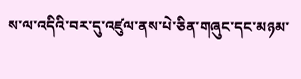ས་ལ་འདིའི་བར་དུ་འཛུལ་ནས་པེ་ཅིན་གཞུང་དང་མཉམ་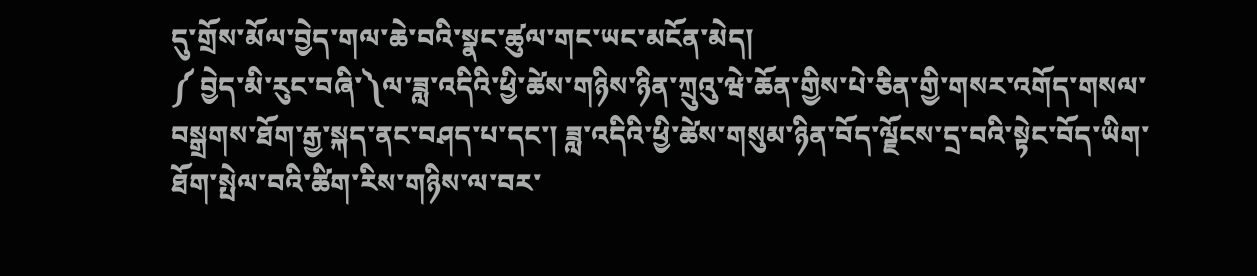དུ་གྲོས་མོལ་བྱེད་གལ་ཆེ་བའི་སྣང་ཚུལ་གང་ཡང་མངོན་མེད།
༼ བྱེད་མི་རུང་བཞི་༽ལ་ཟླ་འདིའི་ཕྱི་ཚེས་གཉིས་ཉིན་ཀྲུའུ་ཝེ་ཆོན་གྱིས་པེ་ཅིན་གྱི་གསར་འགོད་གསལ་བསྒྲགས་ཐོག་རྒྱ་སྐད་ནང་བཤད་པ་དང་། ཟླ་འདིའི་ཕྱི་ཚེས་གསུམ་ཉིན་བོད་ལྗོངས་དྲ་བའི་སྟེང་བོད་ཡིག་ཐོག་སྤེལ་བའི་ཚིག་རིས་གཉིས་ལ་བར་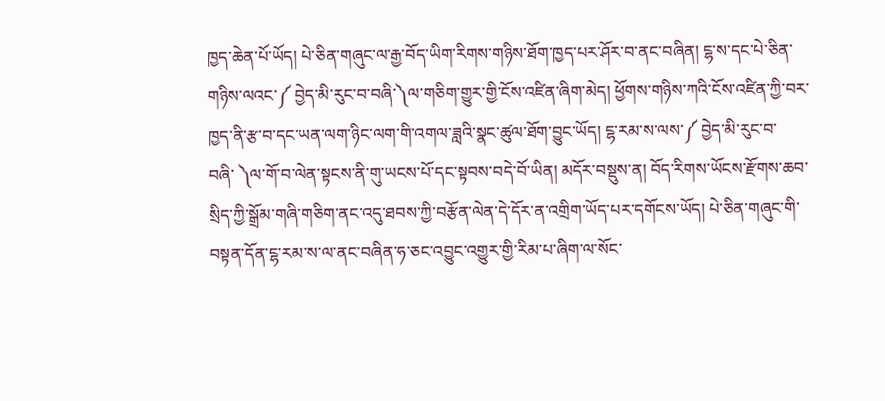ཁྱད་ཆེན་པོ་ཡོད། པེ་ཅིན་གཞུང་ལ་རྒྱ་བོད་ཡིག་རིགས་གཉིས་ཐོག་ཁྱད་པར་ཤོར་བ་ནང་བཞིན། ངྷ་ས་དང་པེ་ཅིན་གཉིས་ལའང་༼ བྱེད་མི་རུང་བ་བཞི་༽ལ་གཅིག་གྱུར་གྱི་ངོས་འཛིན་ཞིག་མེད། ཕྱོགས་གཉིས་ཀའི་ངོས་འཛིན་ཀྱི་བར་ཁྱད་ནི་རྩ་བ་དང་ཡན་ལག་ཉིང་ལག་གི་འགལ་ཟླའི་སྣང་ཚུལ་ཐོག་བྱུང་ཡོད། ངྷ་རམ་ས་ལས་༼ བྱེད་མི་རུང་བ་བཞི་ ༽ལ་གོ་བ་ལེན་སྟངས་ནི་གུ་ཡངས་པོ་དང་སྟབས་བདེ་བོ་ཡིན། མདོར་བསྡུས་ན། བོད་རིགས་ཡོངས་རྫོགས་ཆབ་སྲིད་ཀྱི་སྒྲོམ་གཞི་གཅིག་ནང་འདུ་ཐབས་ཀྱི་བརྩོན་ལེན་དེ་དོར་ན་འགྲིག་ཡོད་པར་དགོངས་ཡོད། པེ་ཅིན་གཞུང་གི་བསྟན་དོན་ངྷ་རམ་ས་ལ་ནང་བཞིན་ཧ་ཅང་འབྱུང་འགྱུར་གྱི་རིམ་པ་ཞིག་ལ་སོང་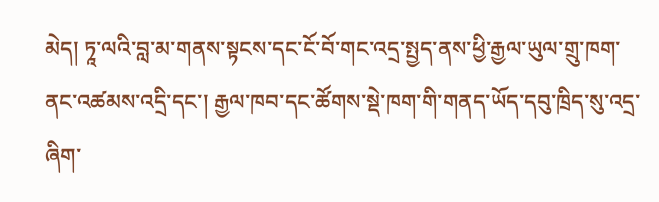མེད། ཏཱ་ལའི་བླ་མ་གནས་སྟངས་དང་ངོ་བོ་གང་འདྲ་སྤྱད་ནས་ཕྱི་རྒྱལ་ཡུལ་གྲུ་ཁག་ནང་འཚམས་འདྲི་དང་། རྒྱལ་ཁབ་དང་ཚོགས་སྡེ་ཁག་གི་གནད་ཡོད་དབུ་ཁྲིད་སུ་འདྲ་ཞིག་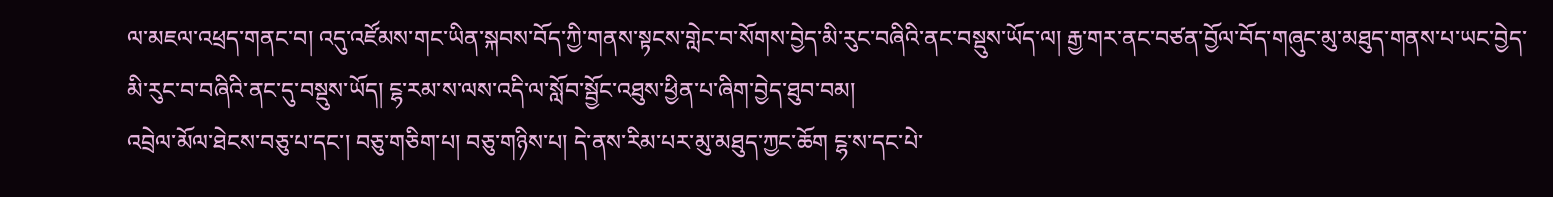ལ་མཇལ་འཕྲད་གནང་བ། འདུ་འཛོམས་གང་ཡིན་སྐབས་བོད་ཀྱི་གནས་སྟངས་གླེང་བ་སོགས་བྱེད་མི་རུང་བཞིའི་ནང་བསྡུས་ཡོད་ལ། རྒྱ་གར་ནང་བཙན་བྱོལ་བོད་གཞུང་མུ་མཐུད་གནས་པ་ཡང་བྱེད་མི་རུང་བ་བཞིའི་ནང་དུ་བསྡུས་ཡོད། ངྷ་རམ་ས་ལས་འདི་ལ་སློབ་སྦྱོང་འཐུས་ཕྱིན་པ་ཞིག་བྱེད་ཐུབ་བམ།
འབྲེལ་མོལ་ཐེངས་བཅུ་པ་དང་། བཅུ་གཅིག་པ། བཅུ་གཉིས་པ། དེ་ནས་རིམ་པར་མུ་མཐུད་ཀྱང་ཆོག ངྷ་ས་དང་པེ་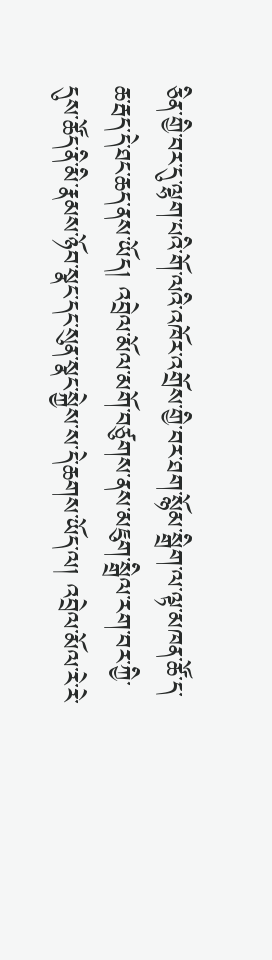ཅིན་གྱི་བར་དུ་ལྷག་པའི་གོ་ལའི་འཁོར་འགྲོས་གྱི་བར་ཐག་སྙོམ་སྒྲིག་ལ་ལྟ་མཁན་ཚོ་ད་ཆ་རྦད་དེ་ཐང་ཆད་ནས་ཡོད། འབྲེལ་མོལ་མགོ་བཙུགས་ནས་མཇུག་སྒྲིལ་རག་བར་ཀྱི་དུས་ཚོད་ནི་མི་རྣམས་ཉོབ་སྣང་དང་སུན་སྣང་སྐྱེས་ས་དེ་ཆགས་ཡོད་ལ། འབྲེལ་མོལ་རེ་རེ་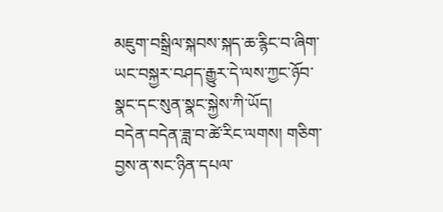མཇུག་བསྒྲིལ་སྐབས་སྐད་ཆ་རྙིང་བ་ཞིག་ཡང་བསྐྱར་བཤད་རྒྱུར་དེ་ལས་ཀྱང་ཉོབ་སྣང་དང་སུན་སྣང་སྐྱེས་ཀི་ཡོད།
བདེན་བདེན་ཟླ་བ་ཚེ་རིང་ལགས། གཅིག་བྱས་ན་སང་ཉིན་དཔལ་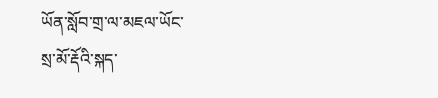ཡོན་སློབ་གྲ་ལ་མཇལ་ཡོང་
སྲ་མོ་རྡོའི་སྐད་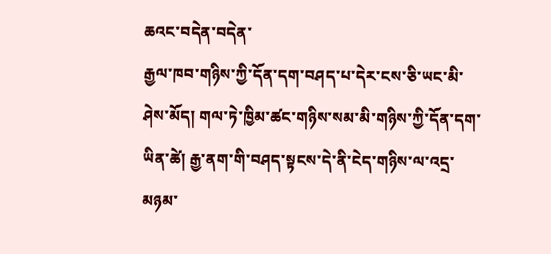ཆའང་བདེན་བདེན་
རྒྱལ་ཁབ་གཉིས་ཀྱི་དོན་དག་བཤད་པ་དེར་ངས་ཅི་ཡང་མི་ཤེས་མོད། གལ་ཏེ་ཁྱིམ་ཚང་གཉིས་སམ་མི་གཉིས་ཀྱི་དོན་དག་ཡིན་ཚེ། རྒྱ་ནག་གི་བཤད་སྟངས་དེ་ནི་ངེད་གཉིས་ལ་འདྲ་མཉམ་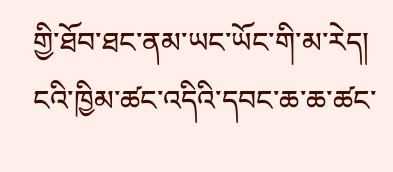གྱི་ཐོབ་ཐང་ནམ་ཡང་ཡོང་གི་མ་རེད། ངའི་ཁྱིམ་ཚང་འདིའི་དབང་ཆ་ཆ་ཚང་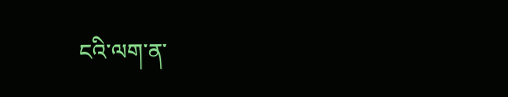ངའི་ལག་ན་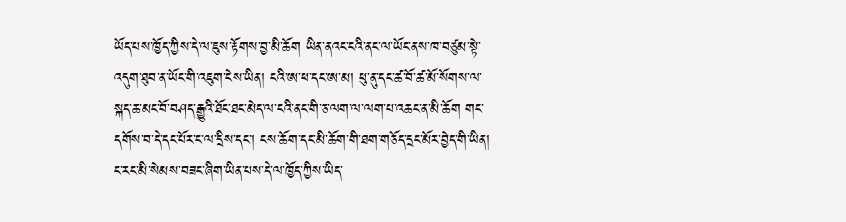ཡོད་པས་ཁྱོད་ཀྱིས་དེ་ལ་ཇུས་རྟོགས་བྱ་མི་ཆོག ཡིན་ནའང་ངའི་ནང་ལ་ཡོང་ནས་ཁ་བཙུམ་སྟེ་འདུག་ཐུབ་ན་ཡོང་གི་འཇུག་ངེས་ཡིན། ངའི་ཨ་ཕ་དང་ཨ་མ། ཕུ་ནུ་དང་ཚ་བོ་ཚ་མོ་སོགས་ལ་སྐད་ཆ་མང་བོ་བཤད་རྒྱུའི་ཐོང་ཐང་མེད་ལ་ངའི་ནང་གི་ཅ་ལག་ལ་ལག་པ་འཆང་ན་མི་ཆོག གང་དགོས་བ་དེ་དང་པོར་ང་ལ་དྲིས་དང་། ངས་ཆོག་དང་མི་ཆོག་གི་ཐག་གཅོད་དྲང་མོར་བྱེད་གི་ཡིན། ང་རང་མི་སེམས་བཟང་ཞིག་ཡིན་པས་དེ་ལ་ཁྱོད་ཀྱིས་ཡིད་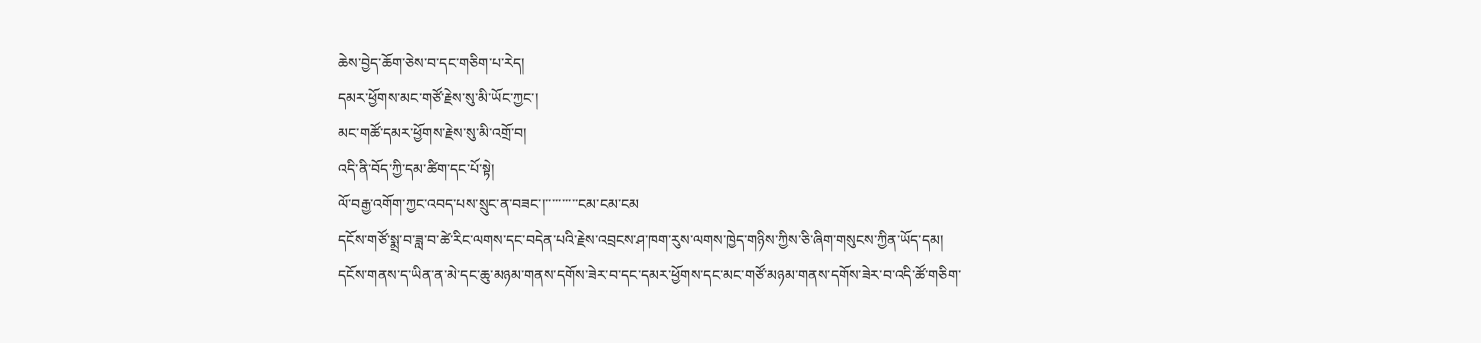ཆེས་བྱེད་ཆོག་ཅེས་བ་དང་གཅིག་པ་རེད།
དམར་ཕྱོགས་མང་གཙོ་རྗེས་སུ་མི་ཡོང་ཀྱང་།
མང་གཚོ་དམར་ཕྱོགས་རྗེས་སུ་མི་འགྲོ་བ།
འདི་ནི་བོད་ཀྱི་དམ་ཚིག་དང་པོ་སྟེ།
ལོ་བརྒྱ་འགོག་ཀྱང་འབད་པས་སྲུང་ན་བཟང་།་་་་་་་་་་ངམ་ངམ་ངམ
དངོས་གཙོ་སྨྲ་བ་ཟླ་བ་ཚེ་རིང་ལགས་དང་བདེན་པའི་རྗེས་འབྲངས་ཤ་ཁག་རུས་ལགས་ཁྱེད་གཉིས་ཀྱིས་ཅི་ཞིག་གསུངས་ཀྱིན་ཡོད་དམ།
དངོས་གནས་ད་ཡིན་ན་མེ་དང་ཆུ་མཉམ་གནས་དགོས་ཟེར་བ་དང་དམར་ཕྱོགས་དང་མང་གཙོ་མཉམ་གནས་དགོས་ཟེར་བ་འདི་ཚོ་གཅིག་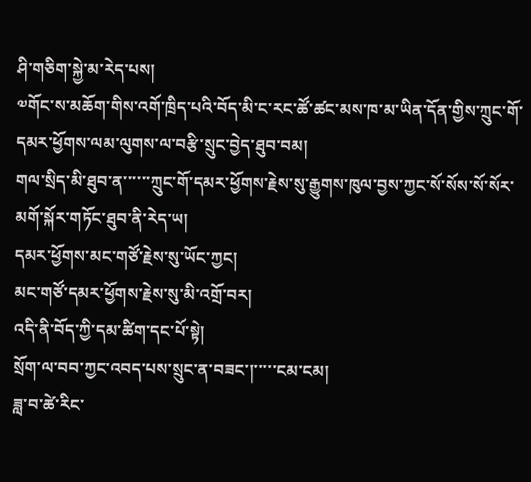ཤི་གཅིག་སྐྱེ་མ་རེད་པས།
༧གོང་ས་མཆོག་གིས་འགོ་ཁྲིད་པའི་བོད་མི་ང་རང་ཚོ་ཚང་མས་ཁ་མ་ཡིན་དོན་གྱིས་ཀྲུང་གོ་དམར་ཕྱོགས་ལམ་ལུགས་ལ་བརྩི་སྲུང་བྱེད་ཐུབ་བམ།
གལ་སྲིད་མི་ཐུབ་ན་་་་་་ཀྲུང་གོ་དམར་ཕྱོགས་རྗེས་སུ་རྒྱུགས་ཁུལ་བྱས་ཀྱང་སོ་སོས་སོ་སོར་མགོ་སྐོར་གཏོང་ཐུབ་ནི་རེད་ཡ།
དམར་ཕྱོགས་མང་གཙོ་རྗེས་སུ་ཡོང་ཀྱང།
མང་གཙོ་དམར་ཕྱོགས་རྗེས་སུ་མི་འགྲོ་བར།
འདི་ནི་བོད་ཀྱི་དམ་ཚིག་དང་པོ་སྟེ།
སྲོག་ལ་བབ་ཀྱང་འབད་པས་སྲུང་ན་བཟང་།་་་་་ངམ་ངམ།
ཟླ་བ་ཚེ་རིང་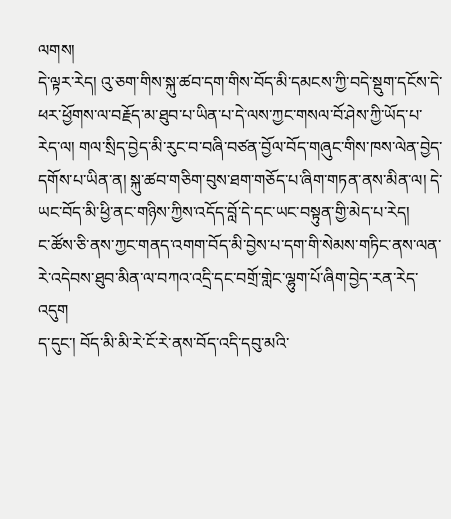ལགས།
དེ་ལྟར་རེད། འུ་ཅག་གིས་སྐུ་ཚབ་དག་གིས་བོད་མི་དམངས་ཀྱི་བདེ་སྡུག་དངོས་དེ་ཕར་ཕྱོགས་ལ་བརྗོད་མ་ཐུབ་པ་ཡིན་པ་དེ་ལས་ཀྱང་གསལ་བོ་ཤེས་ཀྱི་ཡོད་པ་རེད་ལ། གལ་སྲིད་བྱེད་མི་རུང་བ་བཞི་བཙན་བྱོལ་བོད་གཞུང་གིས་ཁས་ལེན་བྱེད་དགོས་པ་ཡིན་ན། སྐུ་ཚབ་གཅིག་བུས་ཐག་གཅོད་པ་ཞིག་གཏན་ནས་མིན་ལ། དེ་ཡང་བོད་མི་ཕྱི་ནང་གཉིས་ཀྱིས་འདོད་བློ་དེ་དང་ཡང་བསྟུན་གྱི་མེད་པ་རེད།
ང་ཚོས་ཅི་ནས་ཀྱང་གནད་འགག་བོད་མི་བྱེས་པ་དག་གི་སེམས་གཏིང་ནས་ལན་རེ་འདེབས་ཐུབ་མིན་ལ་བཀའ་འདྲི་དང་བགྲོ་གླེང་ལྷུག་པོ་ཞིག་བྱེད་རན་རེད་འདུག
ད་དུང་། བོད་མི་མི་རེ་ངོ་རེ་ནས་བོད་འདི་དབུ་མའི་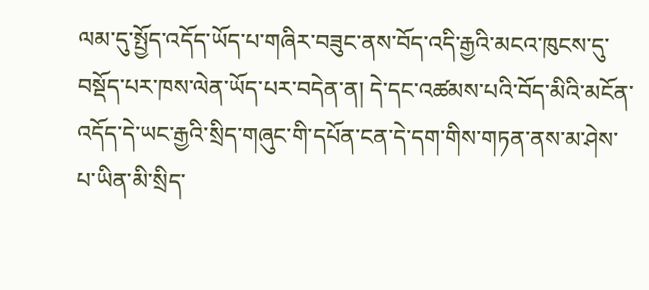ལམ་དུ་སྤྱོད་འདོད་ཡོད་པ་གཞིར་བཟུང་ནས་བོད་འདི་རྒྱའི་མངའ་ཁུངས་དུ་བསྡོད་པར་ཁས་ལེན་ཡོད་པར་བདེན་ན། དེ་དང་འཚམས་པའི་བོད་མིའི་མངོན་འདོད་དེ་ཡང་རྒྱའི་སྲིད་གཞུང་གི་དཔོན་ངན་དེ་དག་གིས་གཏན་ནས་མ་ཤེས་པ་ཡིན་མི་སྲིད་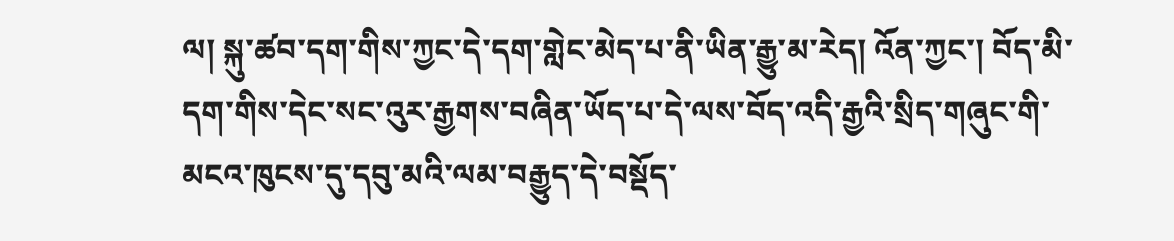ལ། སྐུ་ཚབ་དག་གིས་ཀྱང་དེ་དག་གླེང་མེད་པ་ནི་ཡིན་རྒྱུ་མ་རེད། འོན་ཀྱང་། བོད་མི་དག་གིས་དེང་སང་འུར་རྒྱགས་བཞིན་ཡོད་པ་དེ་ལས་བོད་འདི་རྒྱའི་སྲིད་གཞུང་གི་མངའ་ཁུངས་དུ་དབུ་མའི་ལམ་བརྒྱུད་དེ་བསྡོད་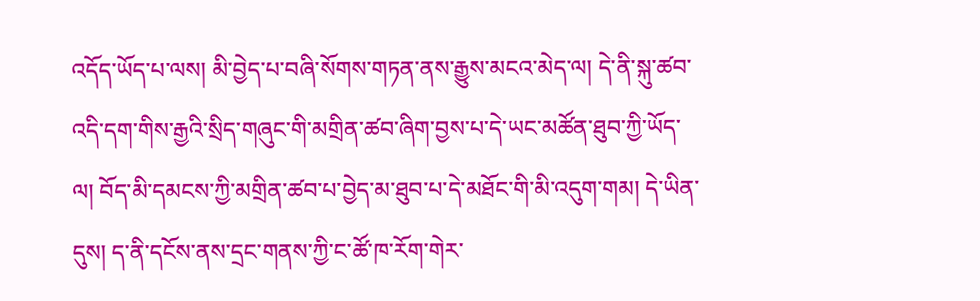འདོད་ཡོད་པ་ལས། མི་བྱེད་པ་བཞི་སོགས་གཏན་ནས་རྒྱུས་མངའ་མེད་ལ། དེ་ནི་སྐུ་ཚབ་འདི་དག་གིས་རྒྱའི་སྲིད་གཞུང་གི་མགྲིན་ཚབ་ཞིག་བྱས་པ་དེ་ཡང་མཚོན་ཐུབ་ཀྱི་ཡོད་ལ། བོད་མི་དམངས་ཀྱི་མགྲིན་ཚབ་པ་བྱེད་མ་ཐུབ་པ་དེ་མཐོང་གི་མི་འདུག་གམ། དེ་ཡིན་དུས། ད་ནི་དངོས་ནས་དྲང་གནས་ཀྱི་ང་ཚོ་ཁ་རོག་གེར་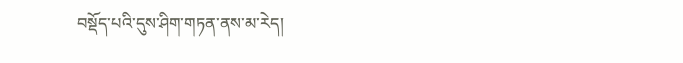བསྡོད་པའི་དུས་ཤིག་གཏན་ནས་མ་རེད།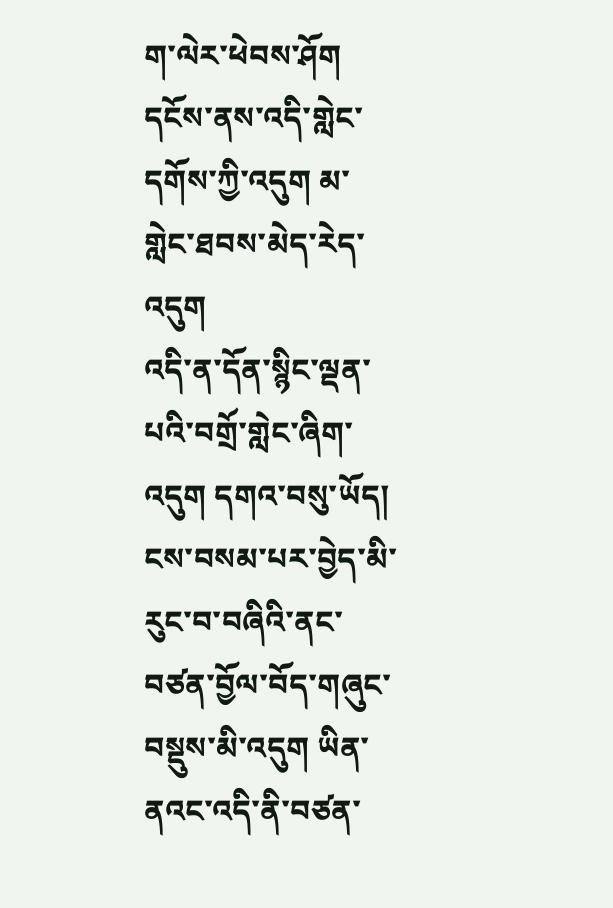ག་ལེར་ཕེབས་ཤོག དངོས་ནས་འདི་གླེང་དགོས་ཀྱི་འདུག མ་གླེང་ཐབས་མེད་རེད་འདུག
འདི་ན་དོན་སྙིང་ལྡན་པའི་བགྲོ་གླེང་ཞིག་འདུག དགའ་བསུ་ཡོད།
ངས་བསམ་པར་བྱེད་མི་རུང་བ་བཞིའི་ནང་བཙན་བྱོལ་བོད་གཞུང་བསྡུས་མི་འདུག ཡིན་ནའང་འདི་ནི་བཙན་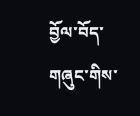བྱོལ་བོད་གཞུང་གིས་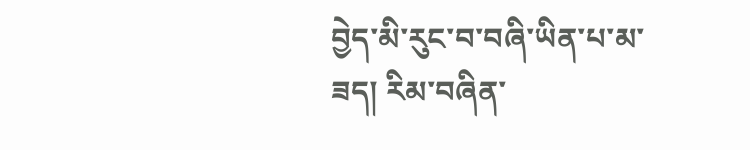བྱེད་མི་རུང་བ་བཞི་ཡིན་པ་མ་ཟད། རིམ་བཞིན་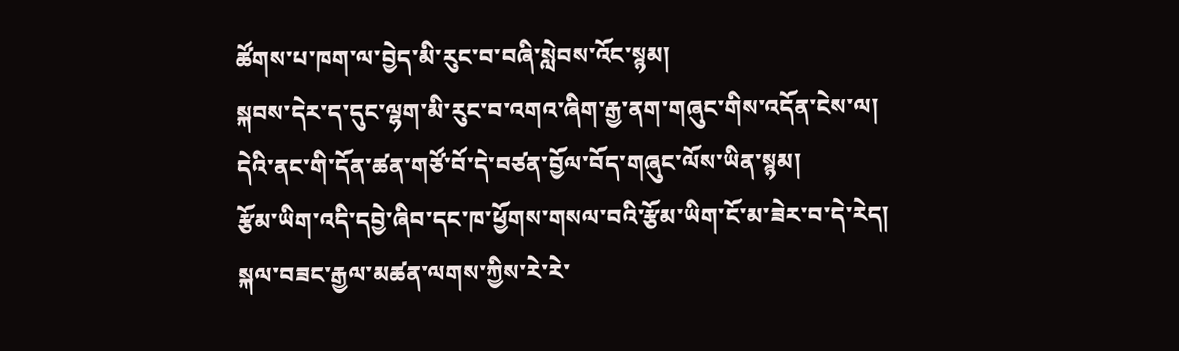ཚོགས་པ་ཁག་ལ་བྱེད་མི་རུང་བ་བཞི་སླེབས་འོང་སྙམ།
སྐབས་དེར་ད་དུང་ལྷག་མི་རུང་བ་འགའ་ཞིག་རྒྱ་ནག་གཞུང་གིས་འདོན་ངེས་ལ།
དེའི་ནང་གི་དོན་ཚན་གཙོ་བོ་དེ་བཙན་བྱོལ་བོད་གཞུང་ལོས་ཡིན་སྙམ།
རྩོམ་ཡིག་འདི་དབྱེ་ཞིབ་དང་ཁ་ཕྱོགས་གསལ་བའི་རྩོམ་ཡིག་ངོ་མ་ཟེར་བ་དེ་རེད།
སྐལ་བཟང་རྒྱལ་མཚན་ལགས་ཀྱིས་རེ་རེ་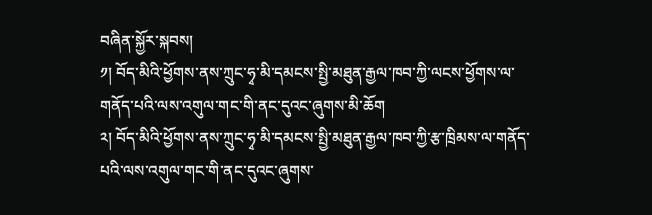བཞིན་སྐྱོར་སྐབས།
༡། བོད་མིའི་ཕྱོགས་ནས་ཀྲུང་ཧྭ་མི་དམངས་སྤྱི་མཐུན་རྒྱལ་ཁབ་ཀྱི་ལངས་ཕྱོགས་ལ་གནོད་པའི་ལས་འགུལ་གང་གི་ནང་དུའང་ཞུགས་མི་ཆོག
༢། བོད་མིའི་ཕྱོགས་ནས་ཀྲུང་ཧྭ་མི་དམངས་སྤྱི་མཐུན་རྒྱལ་ཁབ་ཀྱི་རྩ་ཁྲིམས་ལ་གནོད་པའི་ལས་འགུལ་གང་གི་ནང་དུའང་ཞུགས་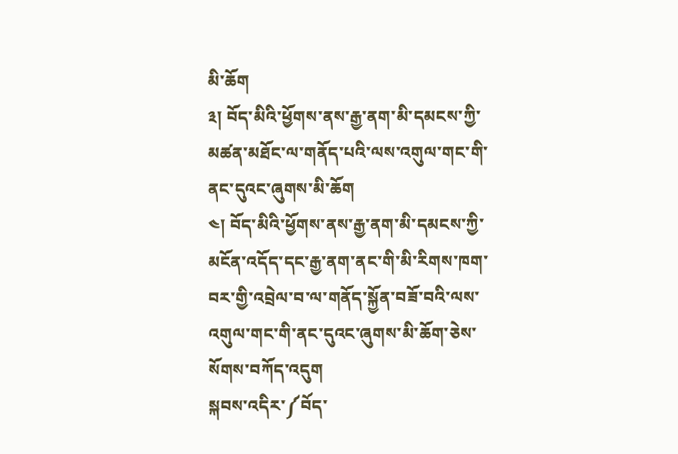མི་ཆོག
༣། བོད་མིའི་ཕྱོགས་ནས་རྒྱ་ནག་མི་དམངས་ཀྱི་མཚན་མཐོང་ལ་གནོད་པའི་ལས་འགུལ་གང་གི་ནང་དུའང་ཞུགས་མི་ཆོག
༤། བོད་མིའི་ཕྱོགས་ནས་རྒྱ་ནག་མི་དམངས་ཀྱི་མངོན་འདོད་དང་རྒྱ་ནག་ནང་གི་མི་རིགས་ཁག་བར་གྱི་འབྲེལ་བ་ལ་གནོད་སྐྱོན་བཟོ་བའི་ལས་འགུལ་གང་གི་ནང་དུའང་ཞུགས་མི་ཆོག་ཅེས་སོགས་བཀོད་འདུག
སྐབས་འདིར་༼བོད་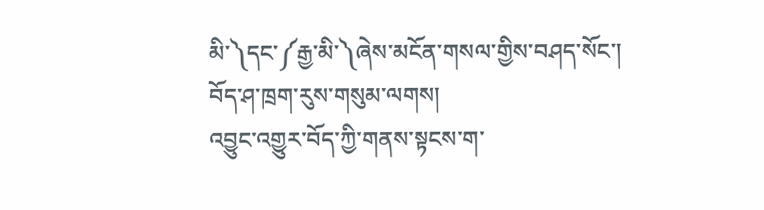མི་༽དང་༼རྒྱ་མི་༽ཞེས་མངོན་གསལ་གྱིས་བཤད་སོང་།
བོད་ཤ་ཁྲག་རུས་གསུམ་ལགས།
འབྱུང་འགྱུར་བོད་ཀྱི་གནས་སྟངས་ག་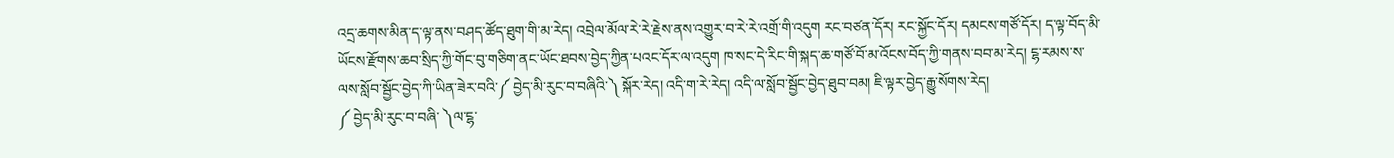འདྲ་ཆགས་མིན་ད་ལྟ་ནས་བཤད་ཚོད་ཐུག་གི་མ་རེད། འབྲེལ་མོལ་རེ་རེ་རྗེས་ནས་འགྱུར་བ་རེ་རེ་འགྲོ་གི་འདུག རང་བཙན་དོར། རང་སྐྱོང་དོར། དམངས་གཙོ་དོར། ད་ལྟ་བོད་མི་ཡོངས་རྫོགས་ཆབ་སྲིད་ཀྱི་གོང་བུ་གཅིག་ནང་ཡོང་ཐབས་བྱེད་ཀྱིན་པའང་དོར་ལ་འདུག ཁ་སང་དེ་རིང་གི་སྐད་ཆ་གཙོ་བོ་མ་འོངས་བོད་ཀྱི་གནས་བབ་མ་རེད། ངྷ་རམས་ས་ལས་སློབ་སྦྱོང་བྱེད་ཀི་ཡིན་ཟེར་བའི་༼ བྱེད་མི་རུང་བ་བཞིའི་༽ སྐོར་རེད། འདི་ག་རེ་རེད། འདི་ལ་སློབ་སྦྱོང་བྱེད་ཐུབ་བམ། ཇི་ལྟར་བྱེད་རྒྱུ་སོགས་རེད།
༼ བྱེད་མི་རུང་བ་བཞི་ ༽ལ་ངྷ་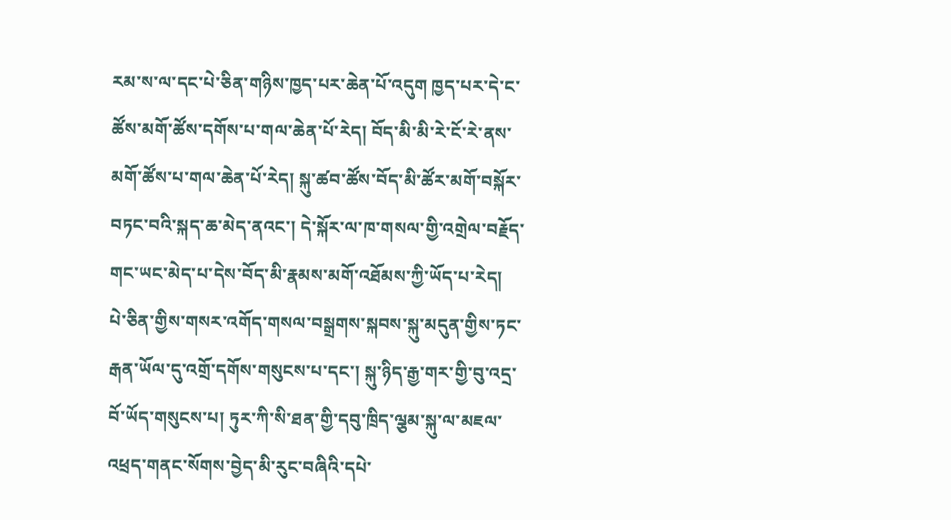རམ་ས་ལ་དང་པེ་ཅིན་གཉིས་ཁྱད་པར་ཆེན་པོ་འདུག ཁྱད་པར་དེ་ང་ཚོས་མགོ་ཚོས་དགོས་པ་གལ་ཆེན་པོ་རེད། བོད་མི་མི་རེ་ངོ་རེ་ནས་མགོ་ཚོས་པ་གལ་ཆེན་པོ་རེད། སྐུ་ཚབ་ཚོས་བོད་མི་ཚོར་མགོ་བསྐོར་བཏང་བའི་སྐད་ཆ་མེད་ནའང་། དེ་སྐོར་ལ་ཁ་གསལ་གྱི་འགྲེལ་བརྗོད་གང་ཡང་མེད་པ་དེས་བོད་མི་རྣམས་མགོ་འཐོམས་ཀྱི་ཡོད་པ་རེད།
པེ་ཅིན་གྱིས་གསར་འགོད་གསལ་བསྒྲགས་སྐབས་སྐུ་མདུན་གྱིས་ཏང་རྒན་ཡོལ་དུ་འགྲོ་དགོས་གསུངས་པ་དང་། སྐུ་ཉིད་རྒྱ་གར་གྱི་བུ་འདྲ་བོ་ཡོད་གསུངས་པ། ཏུར་ཀི་སི་ཐན་གྱི་དབུ་ཁྲིད་ལྕམ་སྐུ་ལ་མཇལ་འཕྲད་གནང་སོགས་བྱེད་མི་རུང་བཞིའི་དཔེ་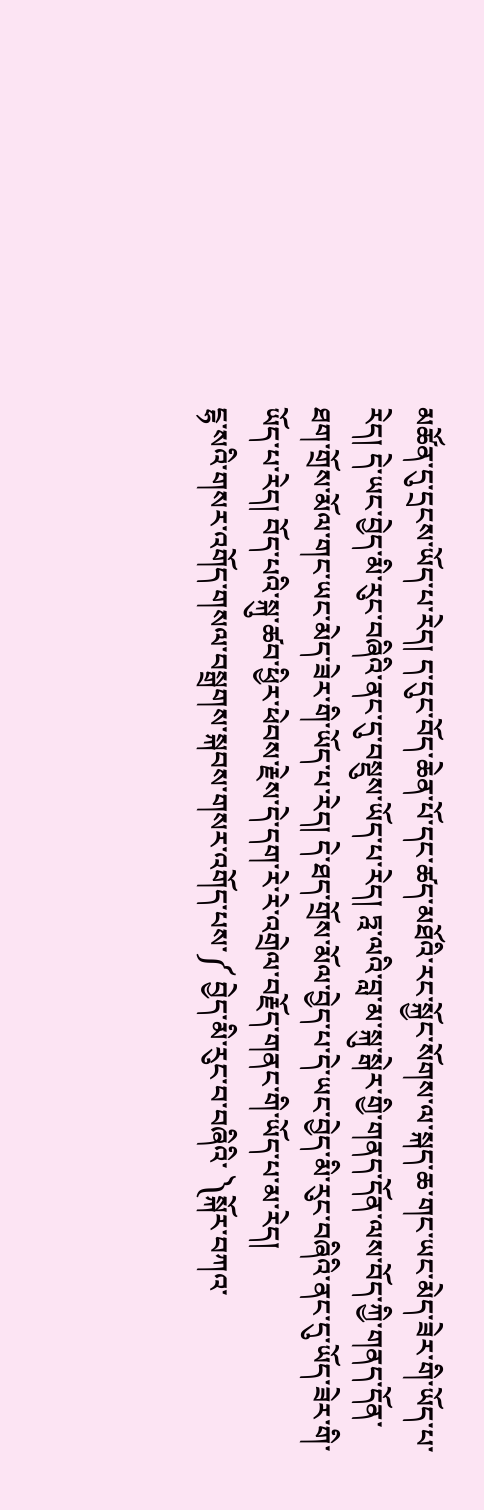མཚོན་དུ་དྲངས་ཡོད་པ་རེད། ད་དུང་བོད་ཆེན་པོ་དང་ཚད་མཐོའི་རང་སྐྱོང་སོགས་ལ་སྐད་ཆ་གང་ཡང་མེད་ཟེར་གི་ཡོད་པ་རེད། དེ་ཡང་བྱེད་མི་རུང་བཞིའི་ནང་དུ་བསྡུས་ཡོད་པ་རེད། ཏྰ་ལའི་བླ་མ་སྐུ་སྒེར་གྱི་གནད་དོན་ལས་བོད་ཀྱི་གནད་དོན་ཐག་གྲོས་མོལ་གང་ཡང་མེད་ཟེར་གི་ཡོད་པ་རེད། དེ་ཐད་གྲོས་མོལ་བྱེད་པ་དེ་ཡང་བྱེད་མི་རུང་བཞིའི་ནང་དུ་ཡོད་ཟེར་གི་ཡོད་པ་རེད། བོད་པའི་སྐུ་ཚབ་ཕྱིར་ཕེབས་རྗེས་དེ་དག་རེ་རེ་འགྲེལ་བརྗོད་གནང་གི་ཡོད་པ་མ་རེད།
ངྷ་སའི་གསར་འགོད་གསལ་བསྒྲགས་སྐབས་གསར་འགོད་པས་༼ བྱེད་མི་རུང་བ་བཞིའི་ ༽སྐོར་བཀའ་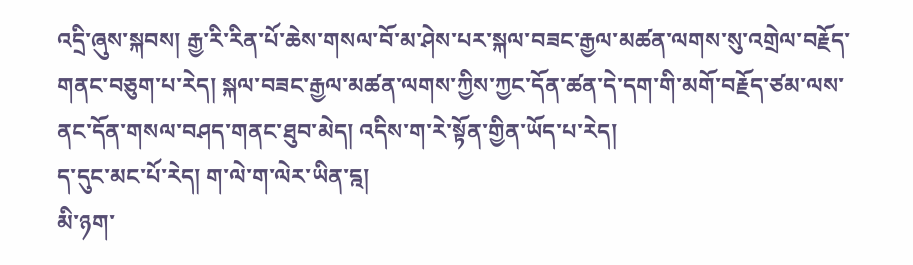འདྲི་ཞུས་སྐབས། རྒྱ་རི་རིན་པོ་ཆེས་གསལ་བོ་མ་ཤེས་པར་སྐལ་བཟང་རྒྱལ་མཚན་ལགས་སུ་འགྲེལ་བརྗོད་གནང་བཅུག་པ་རེད། སྐལ་བཟང་རྒྱལ་མཚན་ལགས་ཀྱིས་ཀྱང་དོན་ཚན་དེ་དག་གི་མགོ་བརྗོད་ཙམ་ལས་ནང་དོན་གསལ་བཤད་གནང་ཐུབ་མེད། འདིས་ག་རེ་སྟོན་གྱིན་ཡོད་པ་རེད།
ད་དུང་མང་པོ་རེད། ག་ལེ་ག་ལེར་ཡིན་དྰ།
མི་ཉག་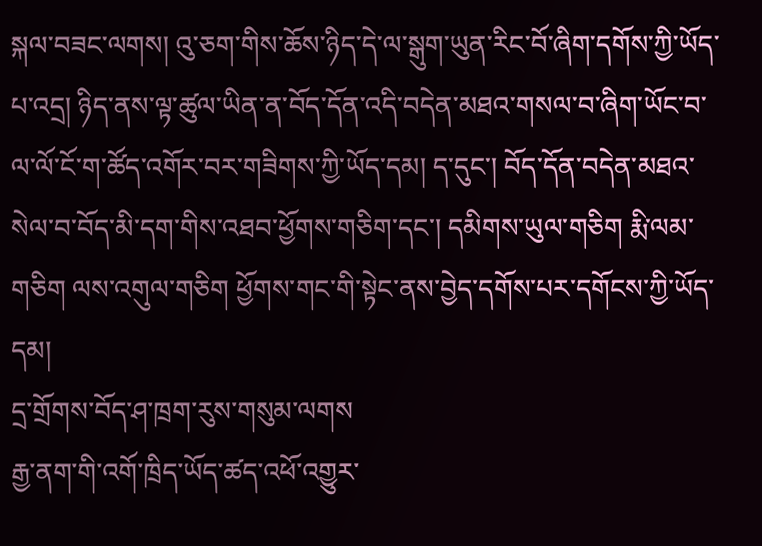སྐལ་བཟང་ལགས། འུ་ཅག་གིས་ཆོས་ཉིད་དེ་ལ་སྒུག་ཡུན་རིང་བོ་ཞིག་དགོས་ཀྱི་ཡོད་པ་འདྲ། ཉིད་ནས་ལྟ་ཚུལ་ཡིན་ན་བོད་དོན་འདི་བདེན་མཐའ་གསལ་བ་ཞིག་ཡོང་བ་ལ་ལོ་ངོ་ག་ཚོད་འགོར་བར་གཟིགས་ཀྱི་ཡོད་དམ། ད་དུང་། བོད་དོན་བདེན་མཐའ་སེལ་བ་བོད་མི་དག་གིས་འཐབ་ཕྱོགས་གཅིག་དང་། དམིགས་ཡུལ་གཅིག རྨི་ལམ་གཅིག ལས་འགུལ་གཅིག ཕྱོགས་གང་གི་སྟེང་ནས་བྱེད་དགོས་པར་དགོངས་ཀྱི་ཡོད་དམ།
དྲ་གྲོགས་བོད་ཤ་ཁྲག་རུས་གསུམ་ལགས
རྒྱ་ནག་གི་འགོ་ཁྲིད་ཡོད་ཚད་འཕོ་འགྱུར་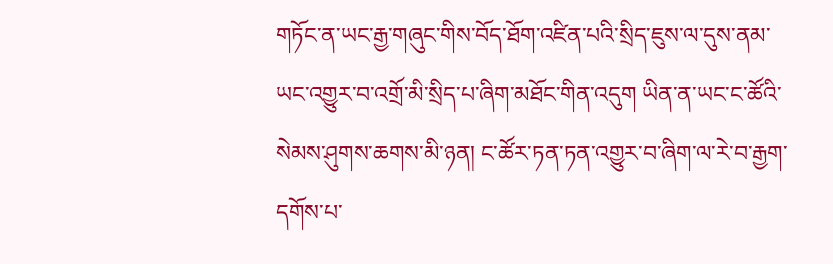གཏོང་ན་ཡང་རྒྱ་གཞུང་གིས་བོད་ཐོག་འཛིན་པའི་སྲིད་ཇུས་ལ་དུས་ནམ་ཡང་འགྱུར་བ་འགྲོ་མི་སྲིད་པ་ཞིག་མཐོང་གིན་འདུག ཡིན་ན་ཡང་ང་ཚོའི་སེམས་ཤུགས་ཆགས་མི་ཉན། ང་ཚོར་ཏན་ཏན་འགྱུར་བ་ཞིག་ལ་རེ་བ་རྒྱག་དགོས་པ་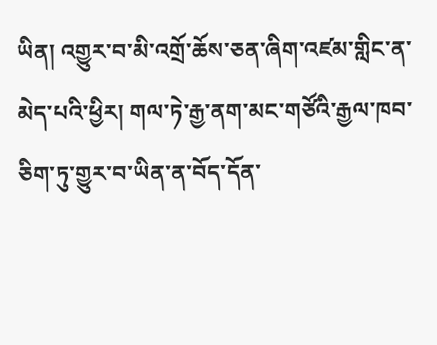ཡིན། འགྱུར་བ་མི་འགྲོ་ཆོས་ཅན་ཞིག་འཛམ་གླིང་ན་མེད་པའི་ཕྱིར། གལ་ཏེ་རྒྱ་ནག་མང་གཙོའི་རྒྱལ་ཁབ་ཅིག་ཏུ་གྱུར་བ་ཡིན་ན་བོད་དོན་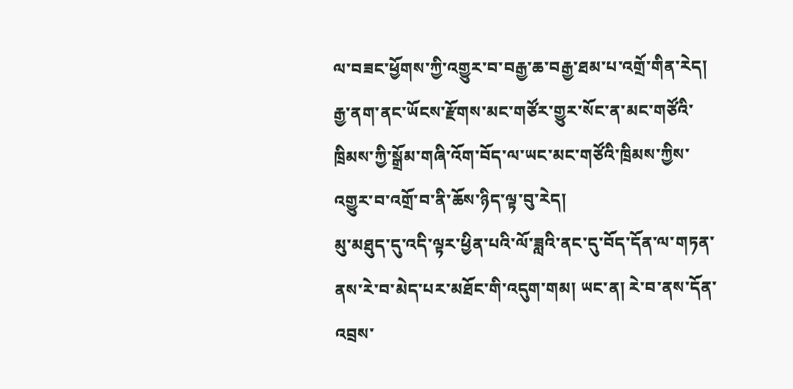ལ་བཟང་ཕྱོགས་ཀྱི་འགྱུར་བ་བརྒྱ་ཆ་བརྒྱ་ཐམ་པ་འགྲོ་གིན་རེད། རྒྱ་ནག་ནང་ཡོངས་རྫོགས་མང་གཙོར་གྱུར་སོང་ན་མང་གཙོའི་ཁྲིམས་ཀྱི་སྒྲོམ་གཞི་འོག་བོད་ལ་ཡང་མང་གཙོའི་ཁྲིམས་ཀྱིས་འགྱུར་བ་འགྲོ་བ་ནི་ཆོས་ཉིད་ལྟ་བུ་རེད།
མུ་མཐུད་དུ་འདི་ལྟར་ཕྱིན་པའི་ལོ་ཟླའི་ནང་དུ་བོད་དོན་ལ་གཏན་ནས་རེ་བ་མེད་པར་མཐོང་གི་འདུག་གམ། ཡང་ན། རེ་བ་ནས་དོན་འབྲས་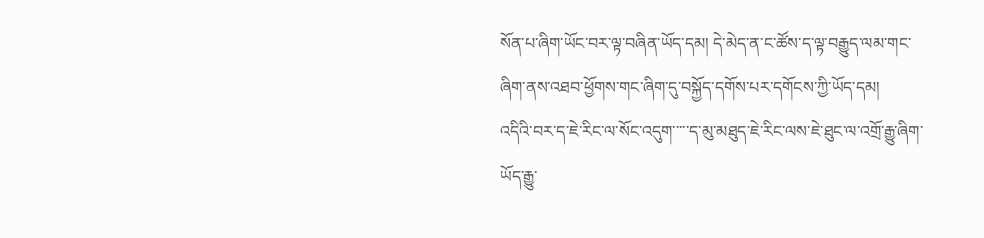སོན་པ་ཞིག་ཡོང་བར་ལྟ་བཞིན་ཡོད་དམ། དེ་མེད་ན་ང་ཚོས་ད་ལྟ་བརྒྱུད་ལམ་གང་ཞིག་ནས་འཐབ་ཕྱོགས་གང་ཞིག་དུ་བསྐྱོད་དགོས་པར་དགོངས་ཀྱི་ཡོད་དམ།
འདིའི་བར་ད་ཇེ་རིང་ལ་སོང་འདུག་་་་་ད་མུ་མཐུད་ཇེ་རིང་ལས་ཇེ་ཐུང་ལ་འགྲོ་རྒྱུ་ཞིག་ཡོད་རྒྱུ་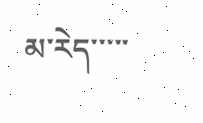མ་རེད་་་་་